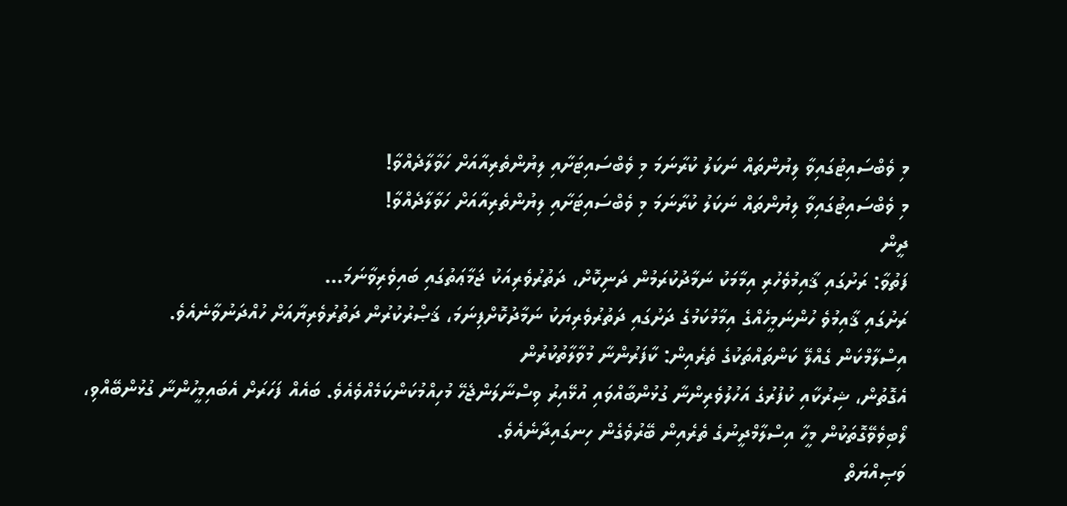މި ވެބްސައިޓުގައިވާ ލިޔުންތައް ނަކަލު ކުރާނަމަ މި ވެބްސައިޓަށާއި ލިޔުންތެރިއާއަށް ހަވާލާދެއްވާ!
މި ވެބްސައިޓުގައިވާ ލިޔުންތައް ނަކަލު ކުރާނަމަ މި ވެބްސައިޓަށާއި ލިޔުންތެރިއާއަށް ހަވާލާދެއްވާ!
ދީން
ފަތުވާ: ރަށުގައި ޤާއިމުވެހުރި އިމާމަކު ނަމާދުކުރަމުން ދަނިކޮށް، ދަތުރުވެރިއަކު ޖަމާޢަތުގައި ބައިވެރިވާނަމަ…
ރަށުގައި ޤާއިމުވެ ހުންނަމީހެއްގެ އިމާމުކަމުގެ ދަށުގައި ދަތުރުވެރިޔަކު ނަމާދުކޮށްފިނަމަ، ޤަޞްރުކުރުން ދަތުރުވެރިޔާއަށް ހުއްދަނުވާނެއެވެ.
އިސްލާމްކަން ގެއްލޭ ކަންތައްތަކުގެ ތެރެއިން: ކާފަރުންނާ މުވާލާތުކުރުން
އެގޮތުން، ޝިރުކާއި ކުފުރުގެ އަހުލުވެރިންނާ ގުޅުންބާއްވައި އުޅޭއިރު ވިސްނާލަންޖެހޭ މުހިއްމުކަންކަމެއްވެއެވެ. ބައެއް ފަހަރަށް އެބައިމީހުންނާ ގުޅުންބޭއްވި، ލޯބިވެވޭގޮތަކުން މީހާ އިސްލާމްދީނުގެ ތެރެއިން ބޭރުވެގެން ހިނގައިދާނެއެވެ.
ވަޞިއްޔަތް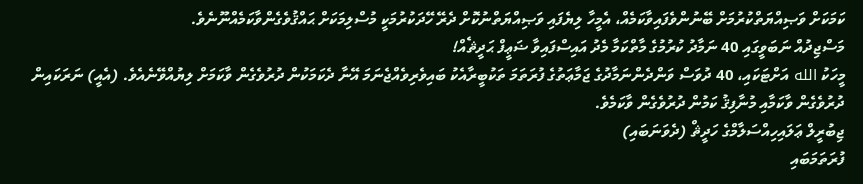ކަމަކަށް ވަޞިއްޔަތްކުރުމަށް ބޭނުންވެފައިވާކަމެއް، އެމީހާ ލިޔެފައި ވަޞިއްޔަތްނުކޮށް ދެރޭ ހޭދަކުރުމަކީ މުސްލިމަކަށް ޙައްޤުވެގެންވާކަމެއްނޫނެވެ.
މަސްޖިދުއް ނަބަވީގައި 40 ނަމާދު ކުރުމުގެ މާތްކަމާ މެދު އައިސްފައިވާ ޟަޢީފް ޙަދީޘެއް!
މީހަކު الله އަށްޓަކައި، 40 ދުވަސް ވަންދެންނަމާދުގެ ޖަމާޢަތުގެ ފުރަތަމަ ތަކުބީރާއެކު ބައިވެރިވެއްޖެނަމަ އޭނާ ދެކަމަކުން ދުރުވެގެން ވާކަމަށް ލިޔުއްވޭނެއެވެ. (އެއީ) ނަރަކައިން ދުރުވެގެން ވާކަމާއި މުނާފިޤު ކަމުން ދުރުވެގެން ވާކަމެވެ.
ޖިބުރީލް ޢަލައިހިއްސަލާމްގެ ހަދީޘް (ދެވަނަބައި)
ފުރަތަމަބައި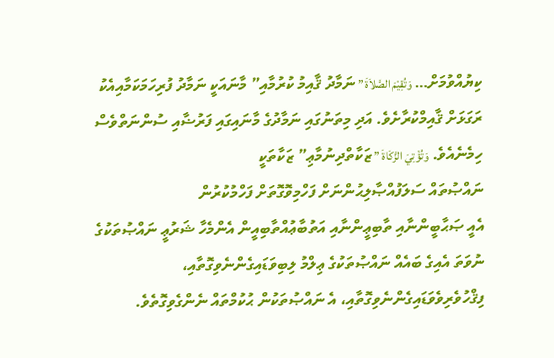ކިޔުއްވުމަށް… وَتُقِيْمَ الصَّلاَةَ ” ނަމާދު ޤާއިމު ކުރުމާއި” މާނައަކީ ނަމާދު ފުރިހަމަކަމާއިއެކު ރަގަޅަށް ޤާއިމްކުރާށެވެ. އަދި މިތަނުގައި ނަމާދުގެ މާނައިގައި ފަރުޟާއި ސުންނަތްވެސް ހިމެނެއެވެ. وَتُؤْتِيَ الزَّكَاةَ ” ޒަކާތްދިނުމާޢި” ޒަކާތަކީ
ނައްޞުތައް ސަލަފުއްޞާލިޙުންނަށް ފަހްމިވޮގޮތަށް ފަހްމުކުރުން
އެއީ ޞަޙާބީންނާއި ތާބިޢީންނާއި އަތުބާޢުއްތާބިއީން އެންމެހާ ޝަރުޢީ ނައްޞުތަކުގެ ނުވަތަ އެއިގެ ބައެއް ނައްޞުތަކުގެ ޢިލްމު ލިބިވަޑައިގެންނެވިގޮތާއި، ފިޤްހުވެރިވެވަޑައިގެންނެވިގޮތާއި، އެ ނައްޞުތަކުން ޙުކުމްތައް ނެންގެވިގޮތެވެ.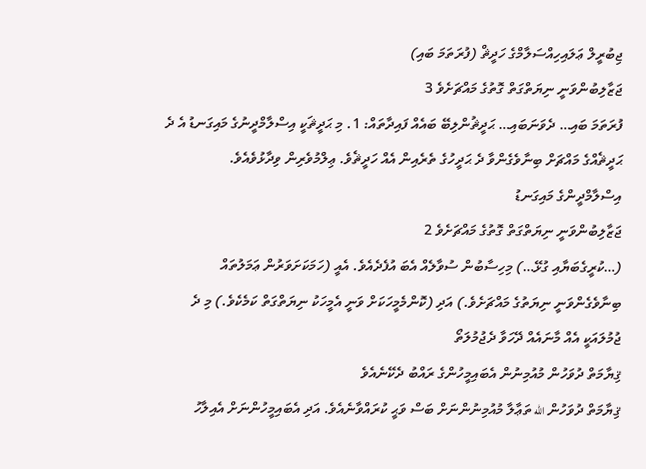ޖިބުރީލް ޢަލައިހިއްސަލާމްގެ ހަދީޘް (ފުރަތަމަ ބައި)
ޖަޒާލިބުންވަނީ ނިޔަތްގަތް ގޮތުގެ މައްޗަށެވެ 3
ފުރަތަމަ ބައި… ދެވަނަބައި… ޙަދީޘުންލިބޭ ބައެއް ފައިދާތައް: 1. މި ޙަދީޘަކީ އިސްލާމްދީނުގެ މައިގަނޑު އެ ދެ ޙަދީޘެއްގެ މައްޗަށް ބިނާވެގެންވާ ދެ ޙަދީހުގެ ތެރެއިން އެއް ހަދީޘެވެ. ޢިލްމުވެރިން ވިދާޅުވެއެވެ. އިސްލާމްދީންގެ މައިގަނޑު
ޖަޒާލިބުންވަނީ ނިޔަތްގަތް ގޮތުގެ މައްޗަށެވެ 2
(…ކުރީގެބަޔާއި ގުޅޭ…) މިހިސާބުން ސުވާލެއް އެބަ އުފެދެއެވެ. އެއީ (ހަމަކަށަވަރުން ޢަމަލުތައް ބިނާވެގެންވަނީ ނިޔަތުގެ މައްޗަށެވެ.) އަދި (ކޮންމެމީހަކަށް ވަނީ އެމީހަކު ނިޔަތްގަތް ކަމެކެވެ.) މި ދެ ޖުމުލައަކީ އެއް މާނައެއް ދޭހަވާ ދެޖުމުލަތޯ
ޤިޔާމަތް ދުވަހުން މުއުމިނުން އެބައިމީހުންގެ ރައްބު ދެކޭނެއެވެ
ޤިޔާމަތް ދުވަހުން الله ތަޢާލާ މުއުމިނުންނަށް ބަސް ވަޙީ ކުރައްވާނެއެވެ. އަދި އެބައިމީހުންނަށް އެއިލާހު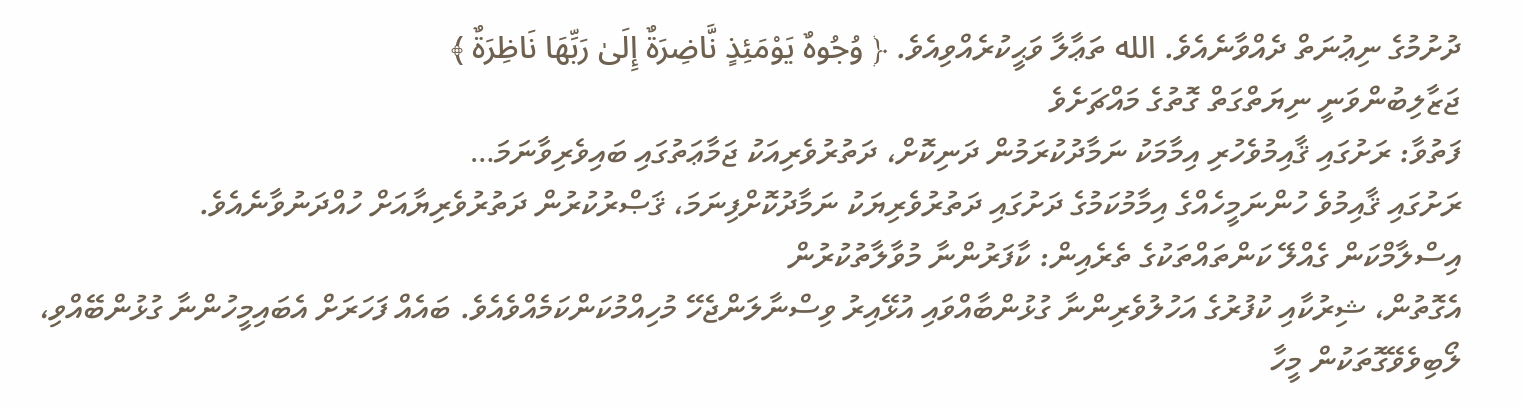ދުށުމުގެ ނިޢުނަތް ދެއްވާނެއެވެ. الله ތަޢާލާ ވަޙީކުރެއްވިއެވެ. ﴿ وُجُوهٌ يَوْمَئِذٍ نَّاضِرَةٌ إِلَىٰ رَبِّهَا نَاظِرَةٌ ﴾
ޖަޒާލިބުންވަނީ ނިޔަތްގަތް ގޮތުގެ މައްޗަށެވެ
ފަތުވާ: ރަށުގައި ޤާއިމުވެހުރި އިމާމަކު ނަމާދުކުރަމުން ދަނިކޮށް، ދަތުރުވެރިއަކު ޖަމާޢަތުގައި ބައިވެރިވާނަމަ…
ރަށުގައި ޤާއިމުވެ ހުންނަމީހެއްގެ އިމާމުކަމުގެ ދަށުގައި ދަތުރުވެރިޔަކު ނަމާދުކޮށްފިނަމަ، ޤަޞްރުކުރުން ދަތުރުވެރިޔާއަށް ހުއްދަނުވާނެއެވެ.
އިސްލާމްކަން ގެއްލޭ ކަންތައްތަކުގެ ތެރެއިން: ކާފަރުންނާ މުވާލާތުކުރުން
އެގޮތުން، ޝިރުކާއި ކުފުރުގެ އަހުލުވެރިންނާ ގުޅުންބާއްވައި އުޅޭއިރު ވިސްނާލަންޖެހޭ މުހިއްމުކަންކަމެއްވެއެވެ. ބައެއް ފަހަރަށް އެބައިމީހުންނާ ގުޅުންބޭއްވި، ލޯބިވެވޭގޮތަކުން މީހާ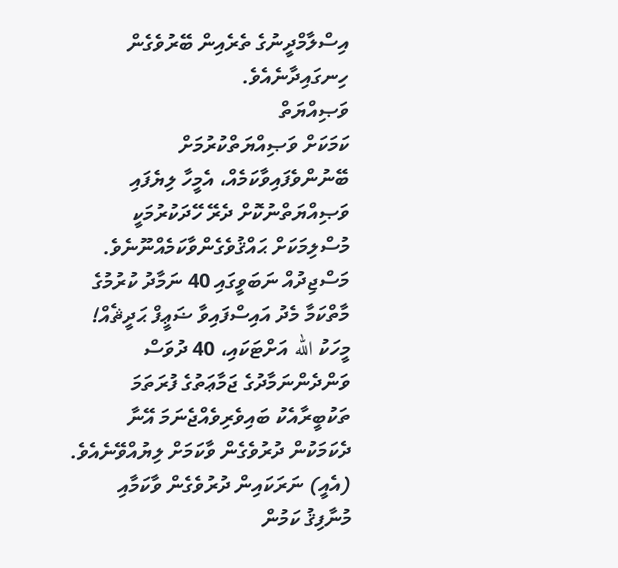އިސްލާމްދީނުގެ ތެރެއިން ބޭރުވެގެން ހިނގައިދާނެއެވެ.
ވަޞިއްޔަތް
ކަމަކަށް ވަޞިއްޔަތްކުރުމަށް ބޭނުންވެފައިވާކަމެއް، އެމީހާ ލިޔެފައި ވަޞިއްޔަތްނުކޮށް ދެރޭ ހޭދަކުރުމަކީ މުސްލިމަކަށް ޙައްޤުވެގެންވާކަމެއްނޫނެވެ.
މަސްޖިދުއް ނަބަވީގައި 40 ނަމާދު ކުރުމުގެ މާތްކަމާ މެދު އައިސްފައިވާ ޟަޢީފް ޙަދީޘެއް!
މީހަކު الله އަށްޓަކައި، 40 ދުވަސް ވަންދެންނަމާދުގެ ޖަމާޢަތުގެ ފުރަތަމަ ތަކުބީރާއެކު ބައިވެރިވެއްޖެނަމަ އޭނާ ދެކަމަކުން ދުރުވެގެން ވާކަމަށް ލިޔުއްވޭނެއެވެ. (އެއީ) ނަރަކައިން ދުރުވެގެން ވާކަމާއި މުނާފިޤު ކަމުން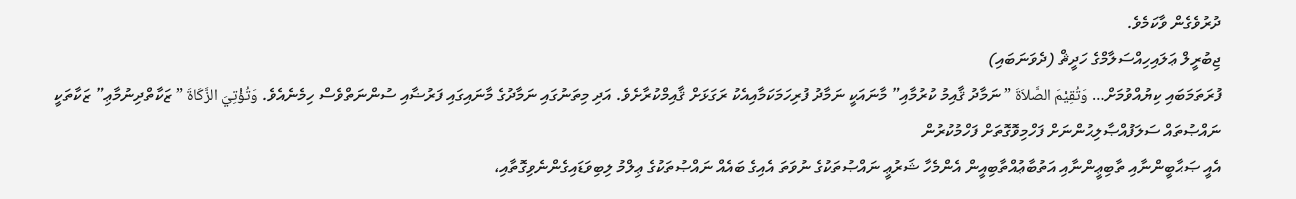ދުރުވެގެން ވާކަމެވެ.
ޖިބުރީލް ޢަލައިހިއްސަލާމްގެ ހަދީޘް (ދެވަނަބައި)
ފުރަތަމަބައި ކިޔުއްވުމަށް… وَتُقِيْمَ الصَّلاَةَ ” ނަމާދު ޤާއިމު ކުރުމާއި” މާނައަކީ ނަމާދު ފުރިހަމަކަމާއިއެކު ރަގަޅަށް ޤާއިމްކުރާށެވެ. އަދި މިތަނުގައި ނަމާދުގެ މާނައިގައި ފަރުޟާއި ސުންނަތްވެސް ހިމެނެއެވެ. وَتُؤْتِيَ الزَّكَاةَ ” ޒަކާތްދިނުމާޢި” ޒަކާތަކީ
ނައްޞުތައް ސަލަފުއްޞާލިޙުންނަށް ފަހްމިވޮގޮތަށް ފަހްމުކުރުން
އެއީ ޞަޙާބީންނާއި ތާބިޢީންނާއި އަތުބާޢުއްތާބިއީން އެންމެހާ ޝަރުޢީ ނައްޞުތަކުގެ ނުވަތަ އެއިގެ ބައެއް ނައްޞުތަކުގެ ޢިލްމު ލިބިވަޑައިގެންނެވިގޮތާއި،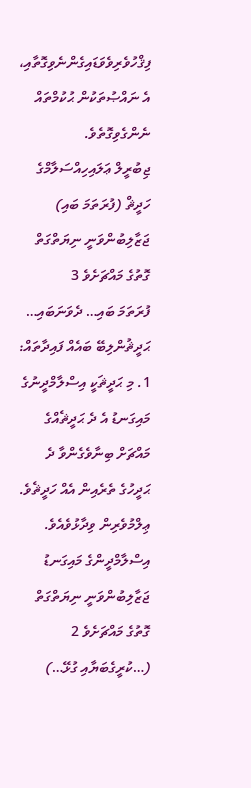ފިޤްހުވެރިވެވަޑައިގެންނެވިގޮތާއި، އެ ނައްޞުތަކުން ޙުކުމްތައް ނެންގެވިގޮތެވެ.
ޖިބުރީލް ޢަލައިހިއްސަލާމްގެ ހަދީޘް (ފުރަތަމަ ބައި)
ޖަޒާލިބުންވަނީ ނިޔަތްގަތް ގޮތުގެ މައްޗަށެވެ 3
ފުރަތަމަ ބައި… ދެވަނަބައި… ޙަދީޘުންލިބޭ ބައެއް ފައިދާތައް: 1. މި ޙަދީޘަކީ އިސްލާމްދީނުގެ މައިގަނޑު އެ ދެ ޙަދީޘެއްގެ މައްޗަށް ބިނާވެގެންވާ ދެ ޙަދީހުގެ ތެރެއިން އެއް ހަދީޘެވެ. ޢިލްމުވެރިން ވިދާޅުވެއެވެ. އިސްލާމްދީންގެ މައިގަނޑު
ޖަޒާލިބުންވަނީ ނިޔަތްގަތް ގޮތުގެ މައްޗަށެވެ 2
(…ކުރީގެބަޔާއި ގުޅޭ…)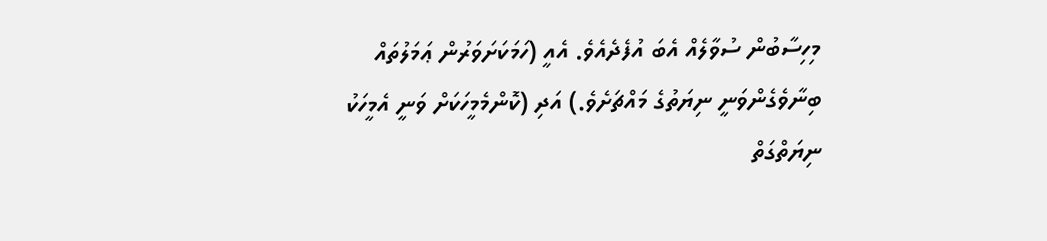މިހިސާބުން ސުވާލެއް އެބަ އުފެދެއެވެ. އެއީ (ހަމަކަށަވަރުން ޢަމަލުތައް ބިނާވެގެންވަނީ ނިޔަތުގެ މައްޗަށެވެ.) އަދި (ކޮންމެމީހަކަށް ވަނީ އެމީހަކު ނިޔަތްގަތް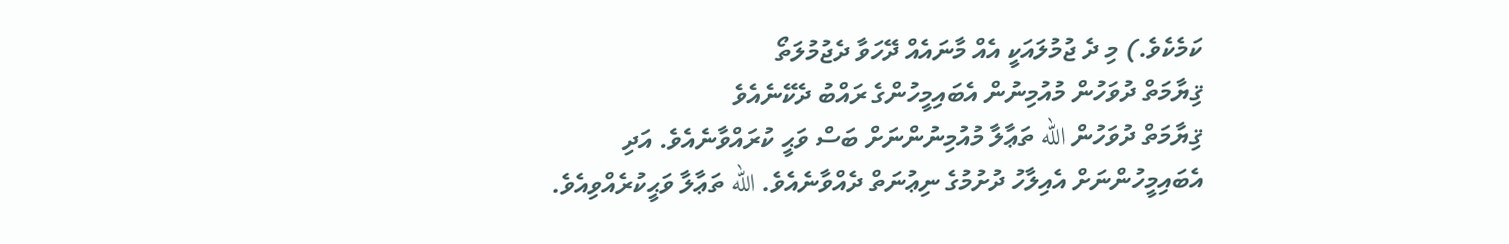ކަމެކެވެ.) މި ދެ ޖުމުލައަކީ އެއް މާނައެއް ދޭހަވާ ދެޖުމުލަތޯ
ޤިޔާމަތް ދުވަހުން މުއުމިނުން އެބައިމީހުންގެ ރައްބު ދެކޭނެއެވެ
ޤިޔާމަތް ދުވަހުން الله ތަޢާލާ މުއުމިނުންނަށް ބަސް ވަޙީ ކުރައްވާނެއެވެ. އަދި އެބައިމީހުންނަށް އެއިލާހު ދުށުމުގެ ނިޢުނަތް ދެއްވާނެއެވެ. الله ތަޢާލާ ވަޙީކުރެއްވިއެވެ.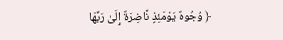﴿ وُجُوهٌ يَوْمَئِذٍ نَّاضِرَةٌ إِلَىٰ رَبِّهَا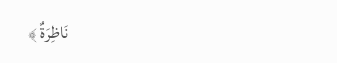نَاظِرَةٌ ﴾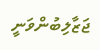ޖަޒާލިބުންވަނީ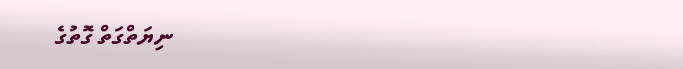ނިޔަތްގަތް ގޮތުގެ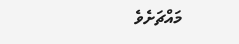މައްޗަށެވެ